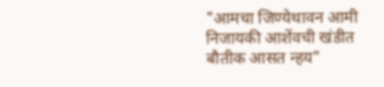"आमचा जिण्येथावन आमी निजायकी आशेंवची खंडीत बौतीक आसत न्हय"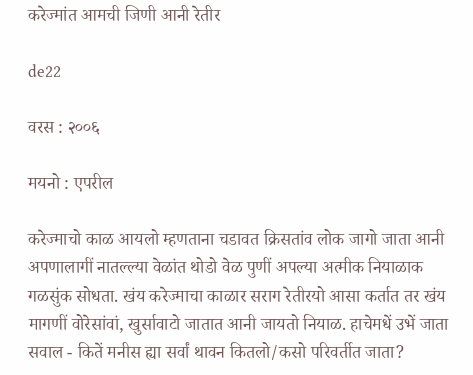करेज्मांत आमची जिणी आनी रेतीर

de22

वरस : २००६

मयनो : एपरील

करेज्माचो काळ आयलो म्हणताना चडावत क्रिसतांव लोक जागो जाता आनी अपणालागीं नात‌ल्ल्या वेळांत थोडो वेळ पुणीं अपल्या अत्मीक नियाळाक गळसुंक सोधता. खंय करेज्माचा काळार सराग रेतीर‍यो आसा कर्तात तर खंय मागणीं वोरेसांवां, खुर्सावाटो जातात आनी जायतो नियाळ. हाचेमधें उभें जाता सवाल - कितें मनीस ह्या सर्वां थावन कितलो/कसो परिवर्तीत जाता?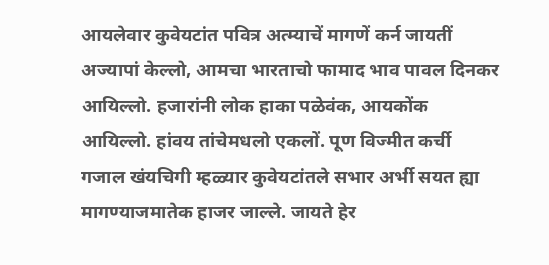आयलेवार कुवेयटांत पवित्र अत्म्याचें मागणें कर्न जायतीं अज्यापां केल्लो, आमचा भारताचो फामाद भाव पावल दिनकर आयिल्लो. हजारांनी लोक हाका पळेवंक, आयकोंक आयिल्लो. हांव‌य तांचेमधलो एकलों. पूण विज्मीत कर्ची गजाल खंयचिगी म्हळ्यार कुवेयटांतले सभार अर्भी सयत ह्या मागण्याजमातेक हाजर जाल्ले. जायते हेर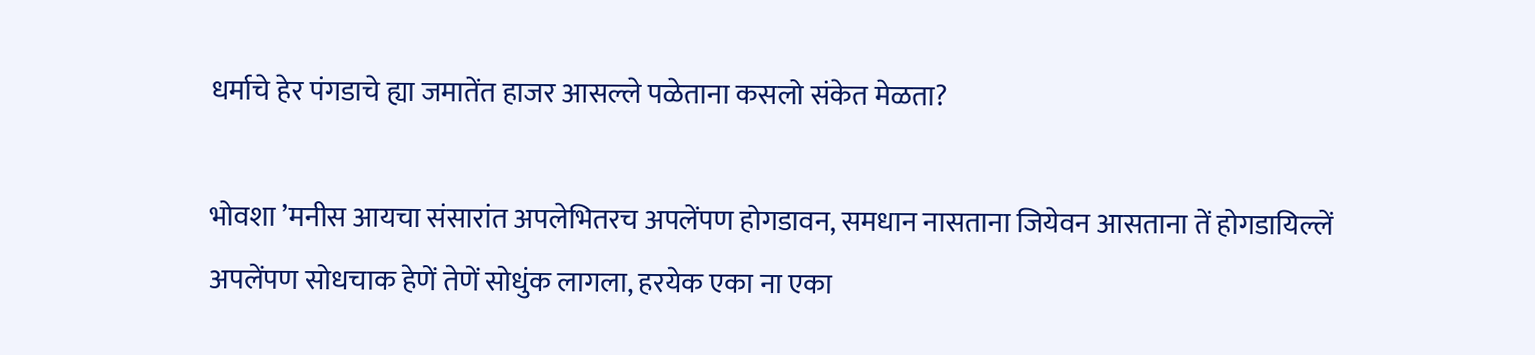धर्माचे हेर पंगडाचे ह्या जमातेंत हाजर आस‌ल्ले पळेताना कसलो संकेत मेळता?

भोवशा ’मनीस आयचा संसारांत अपलेभितर‌च अपलेंपण होगडावन, समधान नासताना जियेवन आसताना तें होगडायिल्लें अपलेंपण सोधचाक हेणें तेणें सोधुंक लागला, हर‍येक एका ना एका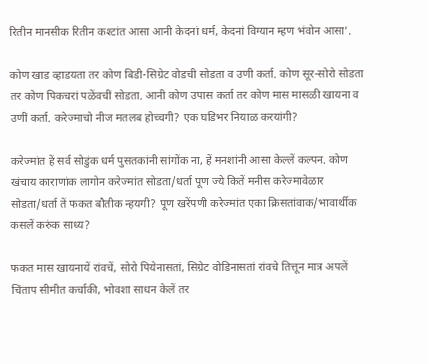रितीन मानसीक रितीन कश्टांत आसा आनी केदनां धर्म, केदनां विग्यान म्हण भंवोन आसा’.

कोण खाड व्हाडयता तर कोण बिडी-सिग्रेट वोडची सोडता व उणी कर्ता. कोण सूर-सोरो सोडता तर कोण पिकचरां पळेंवचीं सोडता. आनी कोण उपास कर्ता तर कोण मास मासळी खायना व उणीं कर्ता. करेज्माचो नीज मतलब होच्च‌गी? एक घडिभर नियाळ कर‍यांगी?

करेज्मांत हें सर्व सोडुंक धर्म पुसतकांनी सांगोंक ना, हें मनशांनी आसा केल्लें कल्पन. कोण खंचाय काराणांक लागोन करेज्मांत सोडता/धर्ता पूण ज्ये कितें मनीस करेज्मावेळार सोडता/धर्ता तें फकत बौतीक न्हय‌गी? पूण खरेंपणी करेज्मांत एका क्रिसतांवाक/भावार्थीक कसलें करुंक साध्य?

फकत मास खायनायें रांवचें, सोरो पियेनासतां, सिग्रेट वोडिनासतां रांवचे तित्तून मात्र अपलें चिंताप सीमीत कर्चाकी, भोवशा साधन केलें तर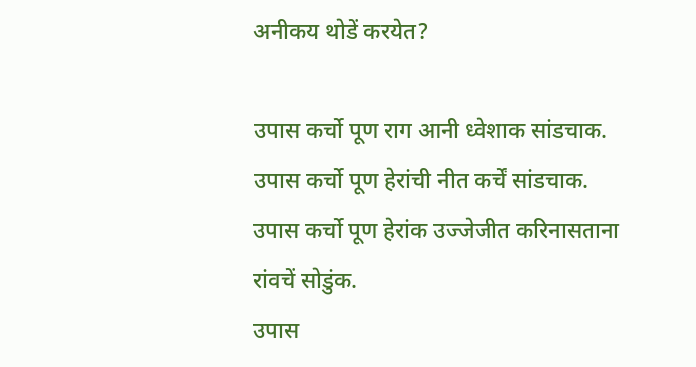अनीक‌य थोडें कर‍येत?

उपास कर्चो पूण राग आनी ध्वेशाक सांडचाक.
उपास कर्चो पूण हेरांची नीत कर्चें सांडचाक.
उपास कर्चो पूण हेरांक उज्जेजीत करिनासताना रांवचें सोडुंक.
उपास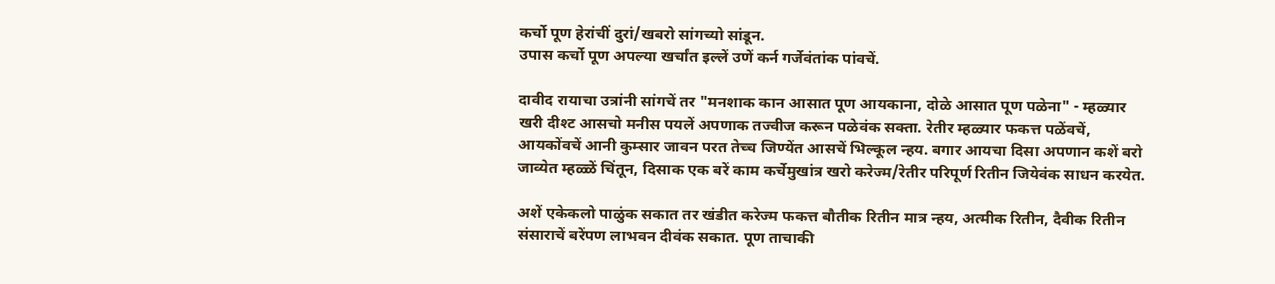कर्चो पूण हेरांचीं दुरां/खबरो सांगच्यो सांडून.
उपास कर्चो पूण अपल्या खर्चांत इल्लें उणें कर्न गर्जेवंतांक पांवचें.

दावीद रायाचा उत्रांनी सांगचें तर "मनशाक कान आसात पूण आयकाना, दोळे आसात पूण पळेना" - म्हळ्यार खरी दीश्ट आसचो मनीस पयलें अपणाक तज्वीज करून पळेवंक सक्ता. रेतीर म्हळ्यार फकत्त पळेंवचें, आयकोंवचें आनी कुम्सार जावन परत तेच्च जिण्येंत आसचें भिल्कूल न्हय. बगार आयचा दिसा अपणान कशें बरो जाव्येत म्हळ्ळें चिंतून, दिसाक एक बरें काम कर्चेमुखांत्र खरो करेज्म/रेतीर परिपूर्ण रितीन जियेवंक साधन कर‍येत.

अशें एकेकलो पाळुंक सकात तर खंडीत करेज्म फकत्त बौतीक रितीन मात्र न्हय, अत्मीक रितीन, दैवीक रितीन संसाराचें बरेंपण लाभवन दीवंक सकात. पूण ताचाकी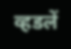व्हडलें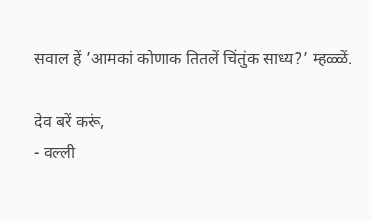सवाल हें ’आमकां कोणाक तितलें चिंतुंक साध्य?’ म्हळ्ळें.

देव बरें करूं,
- वल्ली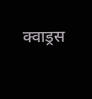क्वाड्रस